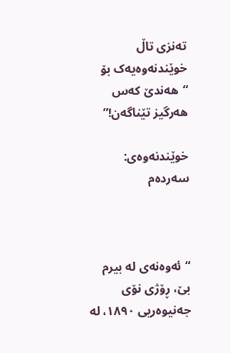تەنزی تاڵ خوێندنەوەیەک بۆ “هەندێ کەس هەرگیز تێناگەن!”

خوێندنەوەی: سەردەم



“ئەوەنەی لە بیرم بێ، ڕۆژی نۆی جەنیوەریی ١٨٩٠، لە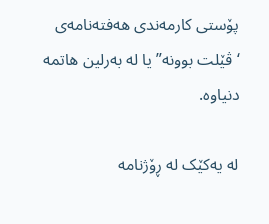پۆستی کارمەندی هەفتەنامەی ‘ڤێلت بوونە”یا لە بەرلین هاتمە دنیاوە.

لە یەکێک لە ڕۆژنامە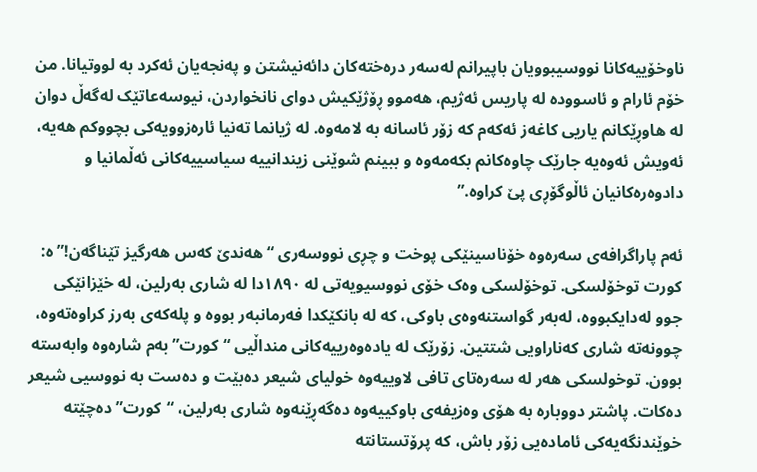ناوخۆییەکانا نووسیبوویان باپیرانم لەسەر درەختەکان دائەنیشتن و پەنجەیان ئەکرد بە لووتیانا. من خۆم ئارام و ئاسوودە لە پاریس ئەژیم، هەموو ڕۆژێکیش دوای نانخواردن، نیوسەعاتێک لەگەڵ دوان لە هاوڕێکانم یاریی کاغەز ئەکەم کە زۆر ئاسانە بە لامەوە. لە ژیانما تەنیا ئارەزوویەکی بچووکم هەیە، ئەویش ئەوەیە جارێک چاوەکانم بکەمەوە و ببینم شوێنی زیندانییە سیاسییەکانی ئەڵمانیا و دادوەرەکانیان ئاڵوگۆڕی پێ کراوە.”

ئەم پاراگرافەی سەرەوە خۆناسینێکی پوخت و چڕی نووسەری “هەندێ کەس هەرگیز تێناگەن!”ە: کورت توخۆلسکی. توخۆلسکی وەک خۆی نووسیویەتی لە ١٨٩٠دا لە شاری بەرلین، لە خێزانێکی جوو لەدایکبووە، لەبەر گواستنەوەی باوکی، کە لە بانکێکدا فەرمانبەر بووە و پلەکەی بەرز کراوەتەوە، چوونەتە شاری کەناراویی شتتین. زۆرێک لە یادەوەرییەکانی منداڵیی “کورت” بەم شارەوە وابەستە بوون. توخولسکی هەر لە سەرەتای تافی لاوییەوە خولیای شیعر دەبێت و دەست بە نووسیی شیعر دەکات. پاشتر دووبارە بە هۆی وەزیفەی باوکییەوە دەگەڕێنەوە شاری بەرلین، “کورت” دەچێتە خوێندنگەیەکی ئامادەیی زۆر باش، کە پرۆتستانتە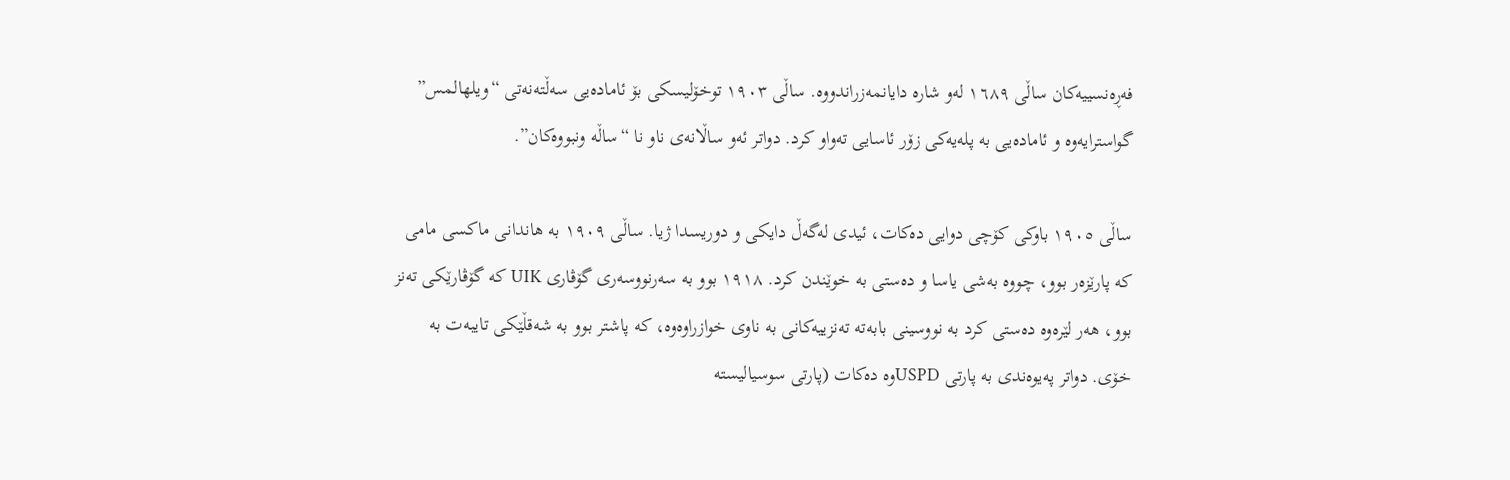فەڕەنسییەکان ساڵی ١٦٨٩ لەو شارە دایانمەزراندووە. ساڵی ١٩٠٣ توخۆلیسکی بۆ ئامادەیی سەڵتەنەتی “ویلهالمس” گواسترایەوە و ئامادەیی بە پلەیەکی زۆر ئاسایی تەواو کرد. دواتر ئەو ساڵانەی ناو نا “ساڵە ونبووەکان”.

ساڵی ١٩٠٥ باوکی کۆچی دوایی دەکات، ئیدی لەگەڵ دایکی و دوریسدا ژیا. ساڵی ١٩٠٩ بە هاندانی ماکسی مامی کە پارێزەر بوو، چووە بەشی یاسا و دەستی بە خوێندن کرد. ١٩١٨ بوو بە سەرنووسەری گۆڤاری UIK کە گۆڤارێکی تەنز بوو، هەر لێرەوە دەستی کرد بە نووسینی بابەتە تەنزییەکانی بە ناوی خوازراوەوە، کە پاشتر بوو بە شەقڵێکی تایبەت بە خۆی. دواتر پەیوەندی بە پارتی USPDوە دەکات (پارتی سوسیالیستە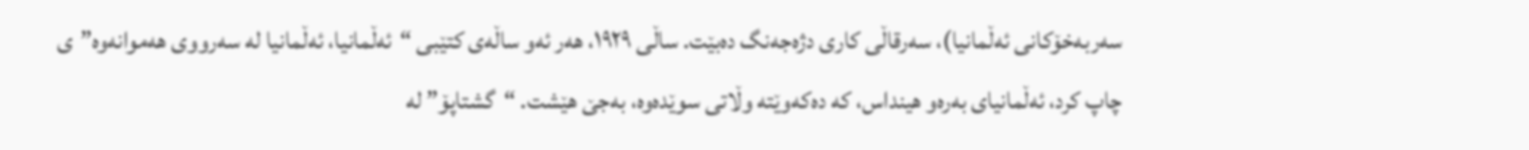سەربەخۆکانی ئەڵمانیا)، سەرقاڵی کاری دژەجەنگ دەبێت. ساڵی ١٩٢٩، هەر ئەو ساڵەی کتێبی “ئەڵمانیا، ئەڵمانیا لە سەرووی هەموانەوە”ی چاپ کرد، ئەڵمانیای بەرەو هینداس، کە دەکەوێتە وڵاتی سوێدەوە، بەجێ هێشت. “گشتاپۆ” لە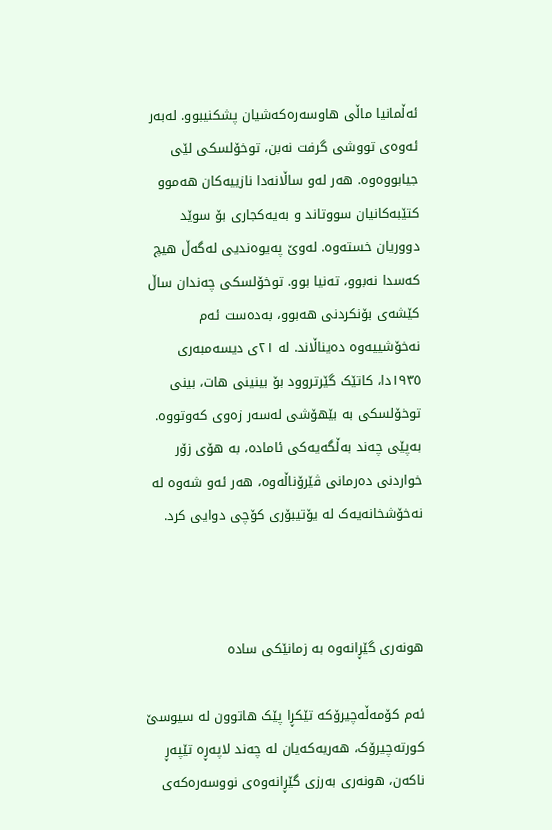ئەڵمانیا ماڵی هاوسەرەکەشیان پشکنیبوو. لەبەر ئەوەی تووشی گرفت نەبن، توخۆلسکی لێی جیابووەوە. هەر لەو ساڵانەدا نازییەکان هەموو کتێبەکانیان سووتاند و بەیەکجاری بۆ سوێد دووریان خستەوە. لەوێ پەیوەندیی لەگەڵ هیچ کەسدا نەبوو، تەنیا بوو. توخۆلسکی چەندان ساڵ کێشەی بۆنکردنی هەبوو، بەدەست ئەم نەخۆشییەوە دەیناڵاند. لە ٢١ی دیسەمبەری ١٩٣٥دا، کاتێک گێرتروود بۆ بینینی هات، بینی توخۆلسکی بە بێهۆشی لەسەر زەوی کەوتووە. بەپێی چەند بەڵگەیەکی ئامادە، بە هۆی زۆر خواردنی دەرمانی ڤێرۆناڵەوە، هەر ئەو شەوە لە نەخۆشخانەیەک لە یۆتیبۆری کۆچی دوایی کرد.



هونەری گێڕانەوە بە زمانێکی سادە

ئەم کۆمەڵەچیرۆکە تێکڕا پێک هاتوون لە سیوسێ کورتەچیرۆک، هەریەکەیان لە چەند لاپەڕە تێپەڕ ناکەن، هونەری بەرزی گێڕانەوەی نووسەرەکەی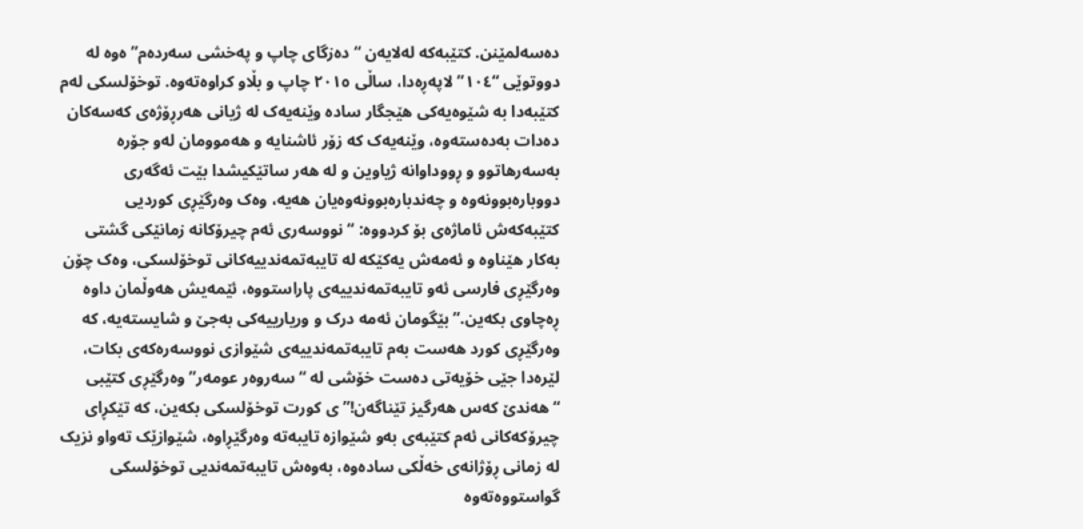دەسەلمێنن. کتێبەکە لەلایەن “دەزگای چاپ و پەخشی سەردەم”ەوە لە دووتوێی “١٠٤” لاپەڕەدا، ساڵی ٢٠١٥ چاپ و بڵاو کراوەتەوە. توخۆلسکی لەم کتێبەدا بە شێوەیەکی هێجگار سادە وێنەیەک لە ژیانی هەرڕۆژەی کەسەکان دەدات بەدەستەوە، وێنەیەک کە زۆر ئاشنایە و هەموومان لەو جۆرە بەسەرهاتوو و ڕووداوانە ژیاوین و لە هەر ساتێکیشدا بێت ئەگەری دووبارەبوونەوە و چەندبارەبوونەوەیان هەیە، وەک وەرگێڕی کوردیی کتێبەکەش ئاماژەی بۆ کردووە: “نووسەری ئەم چیرۆکانە زمانێکی گشتی بەکار هێناوە و ئەمەش یەکێکە لە تایبەتمەندییەکانی توخۆلسکی، وەک چۆن وەرگێڕی فارسی ئەو تایبەتمەندییەی پاراستووە، ئێمەیش هەوڵمان داوە ڕەچاوی بکەین.” بێگومان ئەمە درک و وریارییەکی بەجێ و شایستەیە، کە وەرگێڕی کورد هەست بەم تایبەتمەندییەی شێوازی نووسەرەکەی بکات، لێرەدا جێی خۆیەتی دەست خۆشی لە “سەروەر عومەر” وەرگێڕی کتێبی “هەندێ کەس هەرگیز تێناگەن!”ی کورت توخۆلسکی بکەین، کە تێکڕای چیرۆکەکانی ئەم کتێبەی بەو شێوازە تایبەتە وەرگێڕاوە، شێوازێک تەواو نزیک لە زمانی ڕۆژانەی خەڵکی سادەوە، بەوەش تایبەتمەندیی توخۆلسکی گواستووەتەوە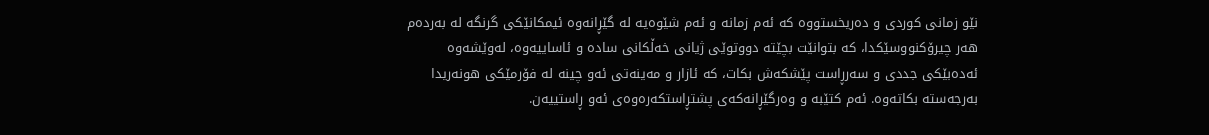نێو زمانی کوردی و دەریخستووە کە ئەم زمانە و ئەم شێوەیە لە گێڕانەوە ئیمکانێکی گرنگە لە بەردەم هەر چیرۆکنووسێکدا، کە بتوانێت بچێتە دووتوێی ژیانی خەڵکانی سادە و ئاساییەوە، لەوێشەوە ئەدەبێکی جددی و سەرڕاست پێشکەش بکات، کە ئازار و مەینەتی ئەو چینە لە فۆرمێکی هونەریدا بەرجەستە بکاتەوە. ئەم کتێبە و وەرگێڕانەکەی پشتڕاستکەرەوەی ئەو ڕاستییەن.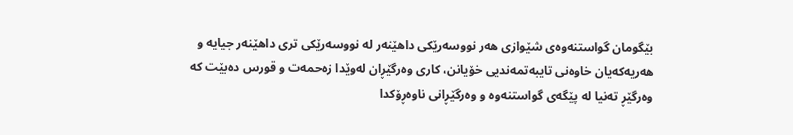بێگومان گواستنەوەی شێوازی هەر نووسەرێکی داهێنەر لە نووسەرێکی تری داهێنەر جیایە و هەریەکەیان خاوەنی تایبەتمەندیی خۆیانن، کاری وەرگێڕان لەوێدا زەحمەت و قورس دەبێت کە وەرگێڕ تەنیا لە پێگەی گواستنەوە و وەرگێڕانی ناوەڕۆکدا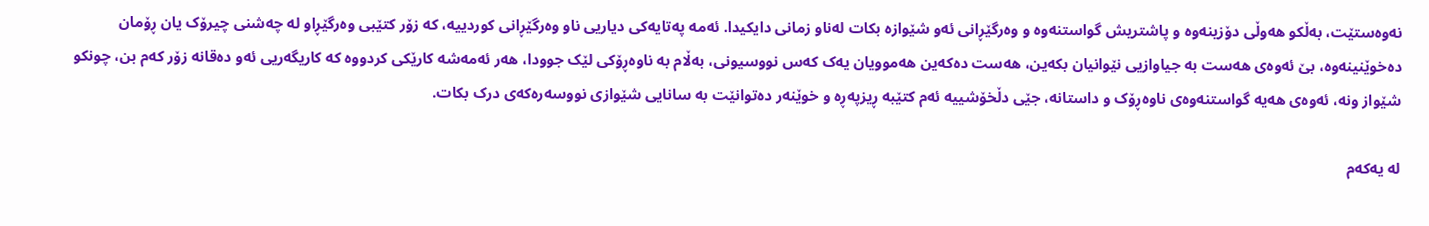نەوەستێت، بەڵکو هەوڵی دۆزینەوە و پاشتریش گواستنەوە و وەرگێڕانی ئەو شێوازە بکات لەناو زمانی دایکیدا. ئەمە پەتایەکی دیاریی ناو وەرگێڕانی کوردییە، کە زۆر کتێبی وەرگێڕاو لە چەشنی چیرۆک یان ڕۆمان دەخوێنینەوە، بێ ئەوەی هەست بە جیاوازیی نێوانیان بکەین، هەست دەکەین هەموویان یەک کەس نووسیونی، بەڵام بە ناوەڕۆکی لێک جوودا، هەر ئەمەشە کارێکی کردووە کە کاریگەریی ئەو دەقانە زۆر کەم بن، چونکو شێواز ونە، ئەوەی هەیە گواستنەوەی ناوەڕۆک و داستانە، جێی دڵخۆشییە ئەم کتێبە ڕیزپەڕە و خوێنەر دەتوانێت بە سانایی شێوازی نووسەرەکەی درک بکات.

لە یەکەم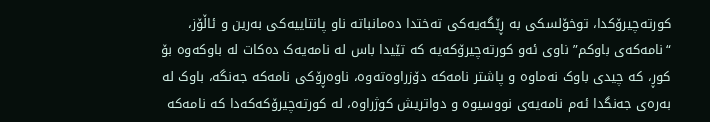کورتەچیرۆکدا، توخۆلسکی بە ڕێگەیەکی تەختدا دەمانباتە ناو پانتاییەکی بەرین و ئاڵۆز، “نامەکەی باوکم” ناوی ئەو کورتەچیرۆکەیە کە تێیدا باس لە نامەیەک دەکات لە باوکەوە بۆ کوڕ، کە چیدی باوک نەماوە و پاشتر نامەکە دۆزراوەتەوە، ناوەڕۆکی نامەکە جەنگە، باوک لە بەرەی جەنگدا ئەم نامەیەی نووسیوە و دواتریش کوژراوە، لە کورتەچیرۆکەکەدا کە نامەکە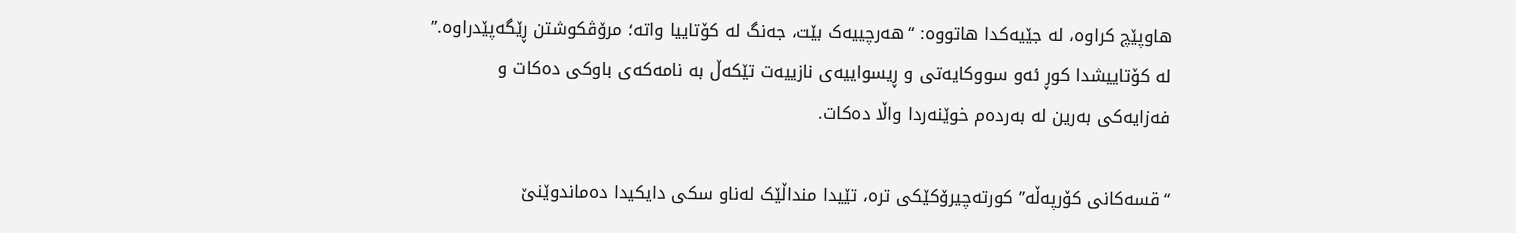هاوپێچ کراوە، لە جێیەکدا هاتووە: “هەرچییەک بێت، جەنگ لە کۆتاییا واتە؛ مرۆڤکوشتن ڕێگەپێدراوە.” لە کۆتاییشدا کوڕ ئەو سووکایەتی و ڕیسواییەی نازییەت تێکەڵ بە نامەکەی باوکی دەکات و فەزایەکی بەرین لە بەردەم خوێنەردا واڵا دەکات.

“قسەکانی کۆرپەڵە” کورتەچیرۆکێکی ترە، تێیدا منداڵێک لەناو سکی دایکیدا دەماندوێنێ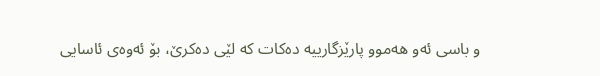و باسی ئەو هەموو پارێزگارییە دەکات کە لێی دەکرێ، بۆ ئەوەی ئاسایی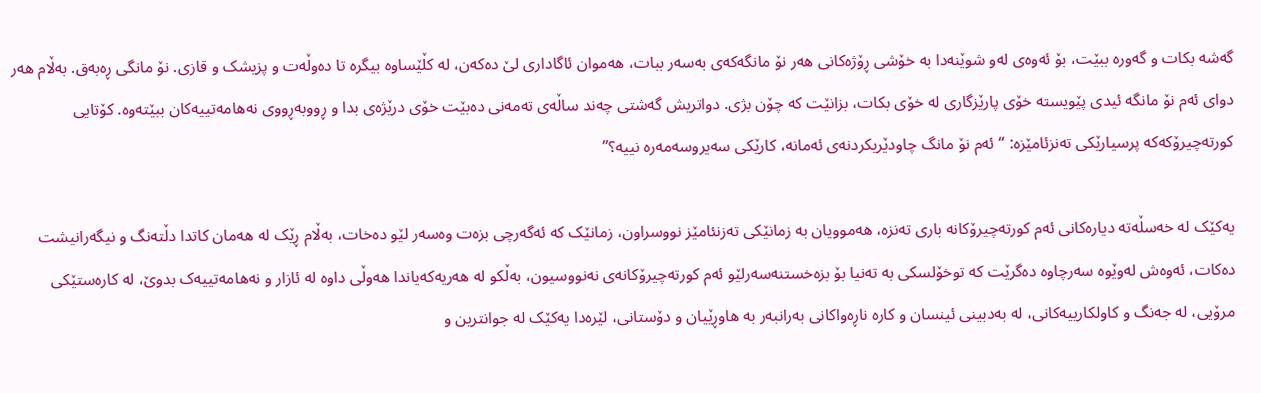گەشە بکات و گەورە ببێت، بۆ ئەوەی لەو شوێنەدا بە خۆشی ڕۆژەکانی هەر نۆ مانگەکەی بەسەر ببات، هەموان ئاگاداری لێ دەکەن، لە کڵێساوە بیگرە تا دەوڵەت و پزیشک و قازی. نۆ مانگی ڕەبەق. بەڵام هەر دوای ئەم نۆ مانگە ئیدی پێویستە خۆی پارێزگاری لە خۆی بکات، بزانێت کە چۆن بژی. دواتریش گەشتی چەند ساڵەی تەمەنی دەبێت خۆی درێژەی بدا و ڕووبەڕووی نەهامەتییەکان ببێتەوە. کۆتایی کورتەچیرۆکەکە پرسیارێکی تەنزئامێزە: “ئەم نۆ مانگ چاودێریکردنەی ئەمانە، کارێکی سەیروسەمەرە نییە؟”

یەکێک لە خەسڵەتە دیارەکانی ئەم کورتەچیرۆکانە باری تەنزە، هەموویان بە زمانێکی تەزنئامێز نووسراون، زمانێک کە ئەگەرچی بزەت وەسەر لێو دەخات، بەڵام ڕێک لە هەمان کاتدا دڵتەنگ و نیگەرانیشت دەکات، ئەوەش لەوێوە سەرچاوە دەگرێت کە توخۆلسکی بە تەنیا بۆ بزەخستنەسەرلێو ئەم کورتەچیرۆکانەی نەنووسیون، بەڵکو لە هەریەکەیاندا هەوڵی داوە لە ئازار و نەهامەتییەک بدوێ، لە کارەستێکی مرۆیی، لە جەنگ و کاولکارییەکانی، لە بەدبینی ئینسان و کارە ناڕەواکانی بەرانبەر بە هاوڕێیان و دۆستانی، لێرەدا یەکێک لە جوانترین و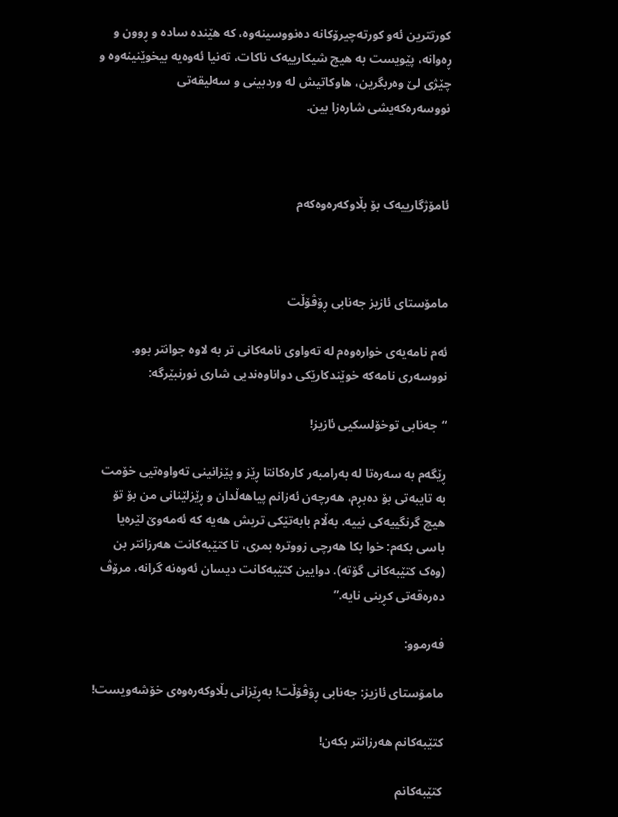کورتترین ئەو کورتەچیرۆکانە دەنووسینەوە، کە هێندە سادە و ڕوون و ڕەوانە، پێویست بە هیچ شیکارییەک ناکات، تەنیا ئەوەیە بیخوێنینەوە و چێژی لێ وەربگرین، هاوکاتیش لە وردبینی و سەلیقەتی نووسەرەکەیشی شارەزا بین.



ئامۆژگارییەک بۆ بڵاوکەرەوەکەم



مامۆستای ئازیز جەنابی ڕۆڤۆڵت

ئەم نامەیەی خوارەوەم لە تەواوی نامەکانی تر بە لاوە جوانتر بوو. نووسەری نامەکە خوێندکارێکی دواناوەندیی شاری نورنبێرگە:

“جەنابی توخۆلسکیی ئازیز!

ڕێگەم بە سەرەتا لە بەرامبەر کارەکانتا ڕێز و پێزانینی تەواوەتیی خۆمت بە تایبەتی بۆ دەبڕم، هەرچەن ئەزانم پیاهەڵدان و ڕێزلێنانی من بۆ تۆ هیچ گرنگییەکی نییە. بەڵام بابەتێکی تریش هەیە کە ئەمەوێ لێرەیا باسی بکەم: خوا بکا هەرچی زووترە بمری، تا کتێبەکانت هەرزانتر بن (وەک کتێبەکانی گۆتە). دوایین کتێبەکانت دیسان ئەوەنە گرانە، مرۆڤ دەرەقەتی کڕینی نایە.”

فەرموو:

مامۆستای ئازیز: جەنابی ڕۆڤۆڵت! بەڕێزانی بڵاوکەرەوەی خۆشەویست!

کتێبەکانم هەرزانتر بکەن!

کتێبەکانم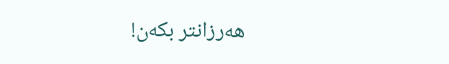هەرزانتر بکەن!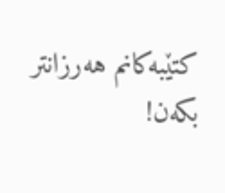کتێبەکانم هەرزانتر بکەن!